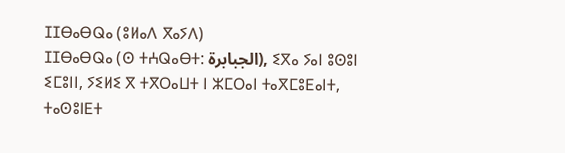ⵊⵊⴱⴰⴱⵕⴰ (ⵓⵍⴰⴷ ⴳⴰⵢⴷ)
ⵊⵊⴱⴰⴱⵕⴰ (ⵙ ⵜⵄⵕⴰⴱⵜ: الجبابرة), ⵉⴳⴰ ⵢⴰⵏ ⵓⵙⵓⵏ ⵉⵎⵓⵏⵏ, ⵢⵉⵍⵉ ⴳ ⵜⴳⵔⴰⵡⵜ ⵏ ⵣⵎⵔⴰⵏ ⵜⴰⴳⵎⵓⴹⴰⵏⵜ, ⵜⴰⵙⵓⵏⴹⵜ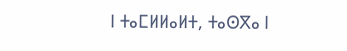ⵏ ⵜⴰⵎⵍⵍⴰⵍⵜ, ⵜⴰⵙⴳⴰ ⵏ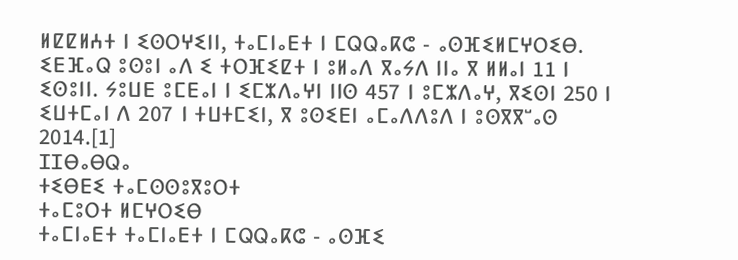ⵍⵇⵇⵍⵄⵜ ⵏ ⵉⵙⵔⵖⵉⵏⵏ, ⵜⴰⵎⵏⴰⴹⵜ ⵏ ⵎⵕⵕⴰⴽⵛ - ⴰⵙⴼⵉⵍⵎⵖⵔⵉⴱ. ⵉⴹⴼⴰⵕ ⵓⵙⵓⵏ ⴰⴷ ⵉ ⵜⵔⴼⵉⵇⵜ ⵏ ⵓⵍⴰⴷ ⴳⴰⵢⴷ ⵏⵏⴰ ⴳ ⵍⵍⴰⵏ 11 ⵏ ⵉⵙⵓⵏⵏ. ⵢⵓⵡⴹ ⵓⵎⴹⴰⵏ ⵏ ⵉⵎⵣⴷⴰⵖⵏ ⵏⵏⵙ 457 ⵏ ⵓⵎⵣⴷⴰⵖ, ⴳⵉⵙⵏ 250 ⵏ ⵉⵡⵜⵎⴰⵏ ⴷ 207 ⵏ ⵜⵡⵜⵎⵉⵏ, ⴳ ⵓⵙⵉⴹⵏ ⴰⵎⴰⴷⴷⵓⴷ ⵏ ⵓⵙⴳⴳⵯⴰⵙ 2014.[1]
ⵊⵊⴱⴰⴱⵕⴰ
ⵜⵉⴱⴹⵉ ⵜⴰⵎⵙⵙⵓⴳⵓⵔⵜ
ⵜⴰⵎⵓⵔⵜ ⵍⵎⵖⵔⵉⴱ
ⵜⴰⵎⵏⴰⴹⵜ ⵜⴰⵎⵏⴰⴹⵜ ⵏ ⵎⵕⵕⴰⴽⵛ - ⴰⵙⴼⵉ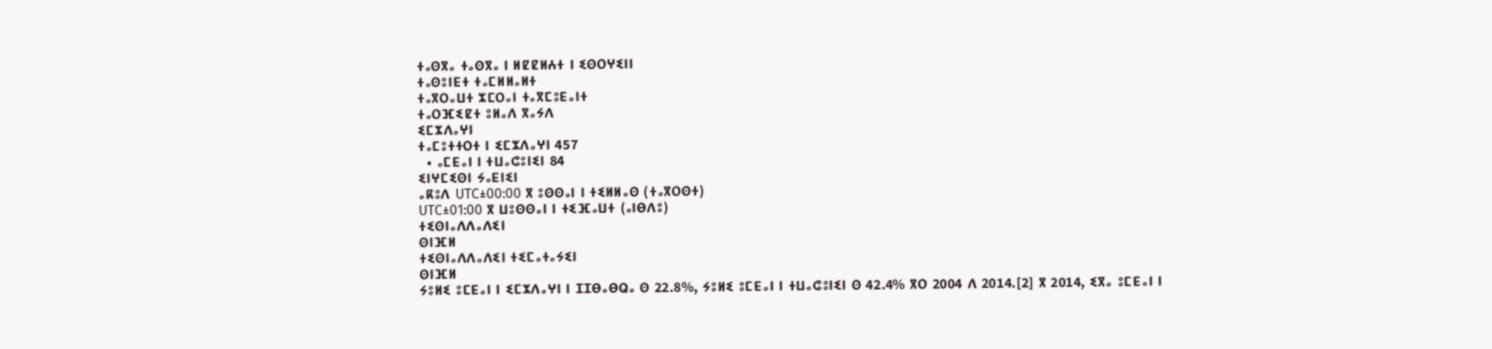ⵜⴰⵙⴳⴰ ⵜⴰⵙⴳⴰ ⵏ ⵍⵇⵇⵍⵄⵜ ⵏ ⵉⵙⵔⵖⵉⵏⵏ
ⵜⴰⵙⵓⵏⴹⵜ ⵜⴰⵎⵍⵍⴰⵍⵜ
ⵜⴰⴳⵔⴰⵡⵜ ⵣⵎⵔⴰⵏ ⵜⴰⴳⵎⵓⴹⴰⵏⵜ
ⵜⴰⵔⴼⵉⵇⵜ ⵓⵍⴰⴷ ⴳⴰⵢⴷ
ⵉⵎⵣⴷⴰⵖⵏ
ⵜⴰⵎⵓⵜⵜⵔⵜ ⵏ ⵉⵎⵣⴷⴰⵖⵏ 457
  • ⴰⵎⴹⴰⵏ ⵏ ⵜⵡⴰⵛⵓⵏⵉⵏ 84
ⵉⵏⵖⵎⵉⵙⵏ ⵢⴰⴹⵏⵉⵏ
ⴰⴽⵓⴷ UTC±00:00 ⴳ ⵓⵙⵙⴰⵏ ⵏ ⵜⵉⵍⵍⴰⵙ (ⵜⴰⴳⵔⵙⵜ)
UTC±01:00 ⴳ ⵡⵓⵙⵙⴰⵏ ⵏ ⵜⵉⴼⴰⵡⵜ (ⴰⵏⴱⴷⵓ)
ⵜⵉⵙⵏⴰⴷⴷⴰⴷⵉⵏ
ⵙⵏⴼⵍ
ⵜⵉⵙⵏⴰⴷⴷⴰⴷⵉⵏ ⵜⵉⵎⴰⵜⴰⵢⵉⵏ
ⵙⵏⴼⵍ
ⵢⵓⵍⵉ ⵓⵎⴹⴰⵏ ⵏ ⵉⵎⵣⴷⴰⵖⵏ ⵏ ⵊⵊⴱⴰⴱⵕⴰ ⵙ 22.8%, ⵢⵓⵍⵉ ⵓⵎⴹⴰⵏ ⵏ ⵜⵡⴰⵛⵓⵏⵉⵏ ⵙ 42.4% ⴳⵔ 2004 ⴷ 2014.[2] ⴳ 2014, ⵉⴳⴰ ⵓⵎⴹⴰⵏ ⵏ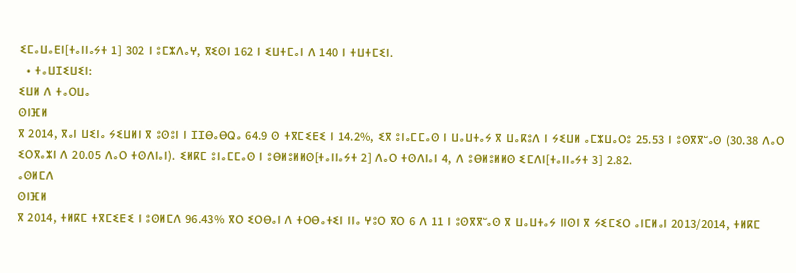ⵉⵎⴰⵡⴰⴹⵏ[ⵜⴰⵏⵏⴰⵢⵜ 1] 302 ⵏ ⵓⵎⵣⴷⴰⵖ, ⴳⵉⵙⵏ 162 ⵏ ⵉⵡⵜⵎⴰⵏ ⴷ 140 ⵏ ⵜⵡⵜⵎⵉⵏ.
  • ⵜⴰⵡⵊⵉⵡⵉⵏ:
ⵉⵡⵍ ⴷ ⵜⴰⵔⵡⴰ
ⵙⵏⴼⵍ
ⴳ 2014, ⴳⴰⵏ ⵡⵉⵏⴰ ⵢⵉⵡⵍⵏ ⴳ ⵓⵙⵓⵏ ⵏ ⵊⵊⴱⴰⴱⵕⴰ 64.9 ⵙ ⵜⴳⵎⵉⴹⵉ ⵏ 14.2%, ⵉⴳ ⵓⵏⴰⵎⵎⴰⵙ ⵏ ⵡⴰⵡⵜⴰⵢ ⴳ ⵡⴰⴽⵓⴷ ⵏ ⵢⵉⵡⵍ ⴰⵎⵣⵡⴰⵔⵓ 25.53 ⵏ ⵓⵙⴳⴳⵯⴰⵙ (30.38 ⴷⴰⵔ ⵉⵔⴳⴰⵣⵏ ⴷ 20.05 ⴷⴰⵔ ⵜⵙⴷⵏⴰⵏ). ⵉⵍⴽⵎ ⵓⵏⴰⵎⵎⴰⵙ ⵏ ⵓⴱⵍⵓⵍⵍⵙ[ⵜⴰⵏⵏⴰⵢⵜ 2] ⴷⴰⵔ ⵜⵙⴷⵏⴰⵏ 4, ⴷ ⵓⴱⵍⵓⵍⵍⵙ ⵉⵎⴷⵏ[ⵜⴰⵏⵏⴰⵢⵜ 3] 2.82.
ⴰⵙⵍⵎⴷ
ⵙⵏⴼⵍ
ⴳ 2014, ⵜⵍⴽⵎ ⵜⴳⵎⵉⴹⵉ ⵏ ⵓⵙⵍⵎⴷ 96.43% ⴳⵔ ⵉⵔⴱⴰⵏ ⴷ ⵜⵔⴱⴰⵜⵉⵏ ⵏⵏⴰ ⵖⵓⵔ ⴳⵔ 6 ⴷ 11 ⵏ ⵓⵙⴳⴳⵯⴰⵙ ⴳ ⵡⴰⵡⵜⴰⵢ ⵏⵏⵙⵏ ⴳ ⵢⵉⵎⵉⵔ ⴰⵏⵎⵍⴰⵏ 2013/2014, ⵜⵍⴽⵎ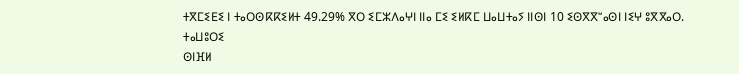ⵜⴳⵎⵉⴹⵉ ⵏ ⵜⴰⵔⵙⴽⴽⵉⵍⵜ 49.29% ⴳⵔ ⵉⵎⵣⴷⴰⵖⵏ ⵏⵏⴰ ⵎⵉ ⵉⵍⴽⵎ ⵡⴰⵡⵜⴰⵢ ⵏⵏⵙⵏ 10 ⵉⵙⴳⴳⵯⴰⵙⵏ ⵏⵉⵖ ⵓⴳⴳⴰⵔ.
ⵜⴰⵡⵓⵔⵉ
ⵙⵏⴼⵍ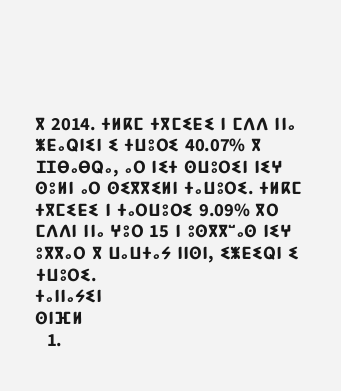ⴳ 2014. ⵜⵍⴽⵎ ⵜⴳⵎⵉⴹⵉ ⵏ ⵎⴷⴷ ⵏⵏⴰ ⵥⴹⴰⵕⵏⵉⵏ ⵉ ⵜⵡⵓⵔⵉ 40.07% ⴳ ⵊⵊⴱⴰⴱⵕⴰ, ⴰⵔ ⵏⵉⵜ ⵙⵡⵓⵔⵉⵏ ⵏⵉⵖ ⵙⵓⵍⵏ ⴰⵔ ⵙⵉⴳⴳⵉⵍⵏ ⵜⴰⵡⵓⵔⵉ. ⵜⵍⴽⵎ ⵜⴳⵎⵉⴹⵉ ⵏ ⵜⴰⵔⵡⵓⵔⵉ 9.09% ⴳⵔ ⵎⴷⴷⵏ ⵏⵏⴰ ⵖⵓⵔ 15 ⵏ ⵓⵙⴳⴳⵯⴰⵙ ⵏⵉⵖ ⵓⴳⴳⴰⵔ ⴳ ⵡⴰⵡⵜⴰⵢ ⵏⵏⵙⵏ, ⵉⵥⴹⵉⵕⵏ ⵉ ⵜⵡⵓⵔⵉ.
ⵜⴰⵏⵏⴰⵢⵉⵏ
ⵙⵏⴼⵍ
  1.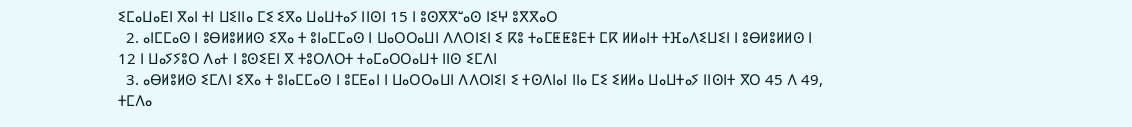ⵉⵎⴰⵡⴰⴹⵏ ⴳⴰⵏ ⵜⵏ ⵡⵉⵏⵏⴰ ⵎⵉ ⵉⴳⴰ ⵡⴰⵡⵜⴰⵢ ⵏⵏⵙⵏ 15 ⵏ ⵓⵙⴳⴳⵯⴰⵙ ⵏⵉⵖ ⵓⴳⴳⴰⵔ
  2. ⴰⵏⵎⵎⴰⵙ ⵏ ⵓⴱⵍⵓⵍⵍⵙ ⵉⴳⴰ ⵜ ⵓⵏⴰⵎⵎⴰⵙ ⵏ ⵡⴰⵔⵔⴰⵡⵏ ⴷⴷⵔⵏⵉⵏ ⵉ ⴽⵓ ⵜⴰⵎⵟⵟⵓⴹⵜ ⵎⴽ ⵍⵍⴰⵏⵜ ⵜⴼⴰⴷⵉⵡⵉⵏ ⵏ ⵓⴱⵍⵓⵍⵍⵙ ⵏ 12 ⵏ ⵡⴰⵢⵢⵓⵔ ⴷⴰⵜ ⵏ ⵓⵙⵉⴹⵏ ⴳ ⵜⵓⵔⴷⵔⵜ ⵜⴰⵎⴰⵔⵔⴰⵡⵜ ⵏⵏⵙ ⵉⵎⴷⵏ
  3. ⴰⴱⵍⵓⵍⵙ ⵉⵎⴷⵏ ⵉⴳⴰ ⵜ ⵓⵏⴰⵎⵎⴰⵙ ⵏ ⵓⵎⴹⴰⵏ ⵏ ⵡⴰⵔⵔⴰⵡⵏ ⴷⴷⵔⵏⵉⵏ ⵉ ⵜⵙⴷⵏⴰⵏ ⵏⵏⴰ ⵎⵉ ⵉⵍⵍⴰ ⵡⴰⵡⵜⴰⵢ ⵏⵏⵙⵏⵜ ⴳⵔ 45 ⴷ 49, ⵜⵎⴷⴰ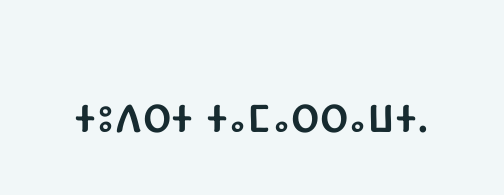ⵜⵓⴷⵔⵜ ⵜⴰⵎⴰⵔⵔⴰⵡⵜ.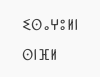ⵉⵙⴰⵖⵓⵍⵏ
ⵙⵏⴼⵍ